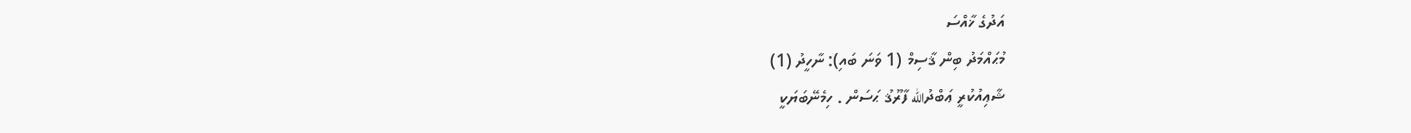އަދުގެ ޚާއްސަ
މުޙައްމަދު ބިން ޤާސިމް (1 ވަނަ ބައި): ނާހީދު (1)
ޝާޢިއުކުރީ ޢަބްދުالله ފާރޫޤު ޙަސަން . ހިމެނޭބަޔަކީ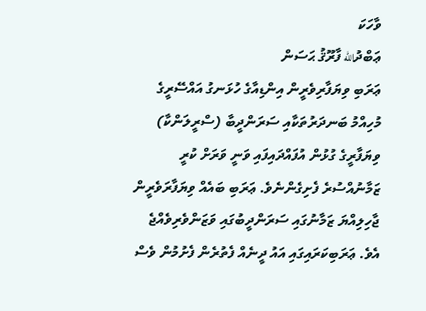ވާހަކަ
ޢަބްދުالله ފާރޫޤު ޙަސަން
ޢަރަބި ވިޔަފާރިވެރީން އިންޑިއާގެ ހުޅަނގު އައްސޭރީގެ މުހިއްމު ބަނދަރުތަކާއި ސަރަންދީބާ (ސްރީލަންކާ) ވިޔަފާރީގެ ގުޅުން އުފައްދައިފައި ވަނީ ވަރަށް ކުރީ ޒަމާނުއްސުރެ ފެށިގެންނެވެ. ޢަރަބި ބައެއް ވިޔަފާރަވެރީން ޖާހިލިއްޔަ ޒަމާނުގައި ސަރަންދީބުގައި ވަޒަންވެރިވެއްޖެ އެވެ. ޢަރަބިކަރައިގައި އައު ދީނެއް ފެތުރެން ފެށުމުން ވެސް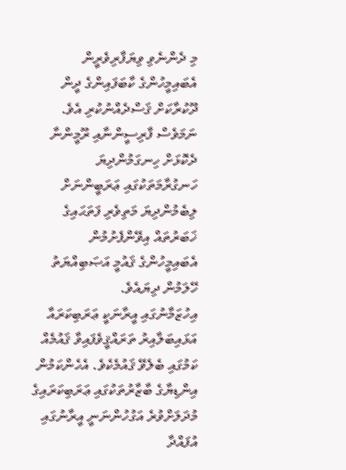މި ދެންނެވި ވިޔަފާރިވެރީން އެބައިމީހުންގެ ކާބަފައިންގެ ދީން ދޫކުރާކަށް ޤަސްދެއްނުކުރި އެވެ. ނަމަވެސް ފާރިސީންނާއި ރޫމީންނާ ދެކޮޅަށް ހިނގަމުންދިޔަ ހަނގުރާމަތަކުގައި ޢަރަބީންނަށް ލިބެމުންދިޔަ މަތިވެރި ފަތަޙައިގެ ޚަބަރުތައް އިވޭންފެށުމުން އެބައިމީހުންގެ ޤައުމީ އަޞަބިއްޔަތު ހޭލަމުން ދިޔައެވެ.
އިހުޒަމާނުގައި އީރާނަކީ ޢަރަބިކަރައާ އަޅައިބަލާއިރު ތަރައްޤީވެފައިވާ ޤައުމެއް ކަމުގައި ބެލެވޭ ޤައުމެކެވެ. އެހެންކަމުން އިންޑިޔާގެ ބާޒާރުތަކުގައި ޢަރަބިކަރައިގެ މުދަލަށްވުރެ އަގުހުންނަނީ އީރާނުގައި އުފައްދާ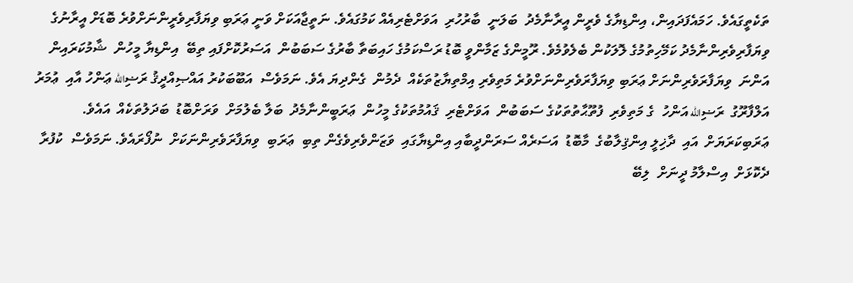ތަކެތީގައެވެ. ހަމައެފަދައިން، އިންޑިޔާގެ ވެރީން އީރާނާމެދު  ބަލަނީ  ބާރުހުރި  އަވަށްޓެރިއެއް ކަމުގައެވެ. ނަތީޖާއަކަށް ވަނީ ޢަރަބި ވިޔަފާރިވެރީންނަށްވުރެ ބޮޑަށް އީރާނުގެ ވިޔަފާރިވެރިންނާމެދު ކަމޭހިތުމުގެ ލޮލަކުން ބެލެވުމެވެ. ރޫމީންގެ ޒަމާންވީ ބޮޑު ރަސްކަމުގެ ހައިބަތާ ބާރުގެ ސަބަބުން  އަސަރުކޮށްފައި ތިބޭ  އިންޑިޔާ މީހުން  ޝާމުކަރައިން  އަންނަ  ވިޔަފާރަވެރިންނަށް ޢަރަބި ވިޔަފާރަވެރިންނަށްވުރެ މަތިވެރި އިމްތިޔާޒުތަކެއް  ދެމުން  ގެންދިޔަ އެވެ. ނަމަވެސް  އަބޫބަކުރު އައްޞިއްދީޤު ރަޟިالله ޢަންހު އާއި  ޢުމަރު  އަލްފާރޫގު  ރަޟިالله އަންހު  ގެ މަތިވެރި  ފުތޫޙާތުތަކުގެ ސަބަބުން  އަވަށްޓެރި  ޤައުމުތަކުގެ މީހުން  ޢަރަބީންނާމެދު  ބަލާ ބެލުމަށް  ވަރަށްބޮޑު  ބަދަލުތަކެއް  އައެވެ.
ޢަރަބިކަރަޔަށް  އައި  ދާޚިލީ އިންޤިލާބުގެ  މާބޮޑު  އަސަރެއް ސަރަންދީބާއި އިންޑިޔާގައި  ވަޒަންވެރިވެގެން ތިބި  ޢަރަބި  ވިޔަފާރަވެރިންނަކަށް  ނުފޯރައެވެ. ނަމަވެސް  ކުފުރާ  ދެކޮޅަށް  އިސްލާމު ދީނަށް  ލިބޭ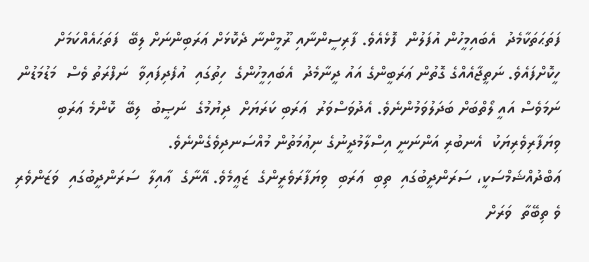ފަތަޙަތަކާމެދު  އެބައިމީހުން އުފަލުން  ފޮޅެއެވެ. ފާރިސީންނާއި ރޫމީންނާ ދެކޮޅަށް ޢަރަބިންނަށް ލިބޭ  ފަތަޙައެއްކަމަށް ހީކޮށްފައެވެ. ނަތީޖާއެއްގެ ގޮތުން ޢަރަބީންގެ އައު ދީނާމެދު  އެބައިމީހުންގެ  ހިތުގައި  އުފެދިފައިވާ  ނަފްރަތު ވެސް  މަޑުމަޑުން ނަމަވެސް އައީ ލޯތްބަށް ބަދަލުވަމުންނެވެ. އެދުވަސްވަރު  ޢަރަބި ކަރަޔަށް  ދިޔުމުގެ  ނަޞީބު  ލިބޭ  ކޮންމެ ޢަރަބި ވިޔަފާރިވެރިޔަކު  އެނބުރި އަންނަނީ އިސްލާމުދީނުގެ ނިޢުމަތުން މުއްސަނދިވެގެންނެވެ.
ޢަބްދުއްޝަމްސަކީ، ސަރަންދީބުގައި  ތިބި  ޢަރަބި  ވިޔަފާރަވެރީންގެ  ޒަޢީމެވެ. އޭނާގެ  ޢާއިލާ  ސަރަންދީބުގައި  ވަޒަންވެރި ވެ ތިބޭތާ  ވަރަށް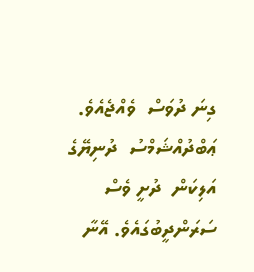ގިނަ ދުވަސް  ވެއްޖެއެވެ. ޢަބްދުއްޝަމްސު  ދުނިޔޭގެ އަލިކަން  ދުށީ ވެސް  ސަރަންދީބުގައެވެ. އޭނާ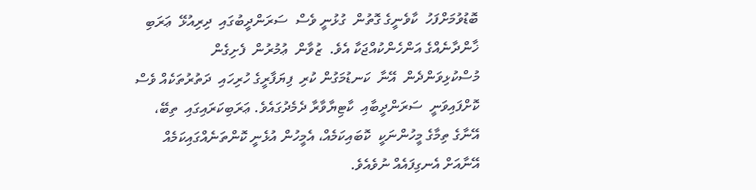ބޮޑުވުމަށްފަހު  ކާވެނީގެ ގޮތުން  ގުޅުނީ ވެސް  ސަރަންދީބުގައި  ދިރިއުޅޭ  ޢަރަބި ޚާންދާނެއްގެ އަންހެންކުއްޖަކާ އެވެ.  ޒުވާން  ޢުމުރުން  ފެށިގެން  މުސްކުޅިވަންދެން  އޭނާ  ކަނޑުމަގުން ކުރި  ފިޔަފާރީގެ ހުރިހައި  ދަތުރުތަކެއް ވެސް  ކޮށްފައިވަނީ  ސަރަންދީބާއި  ކާޓިޔާވާރާ ދެމެދުގައެވެ. ޢަރަބިކަރައިގައި  ތިބޭ، އޭނާގެ ތިމާގެ މީހުންނަކީ  ކޮބައިކަމެއް، އެމީހުން އުޅެނީ ކޮންތަނެއްގައިކަމެއް  އޭނާއަށް އެނގިފައެއް ނުވެއެވެ.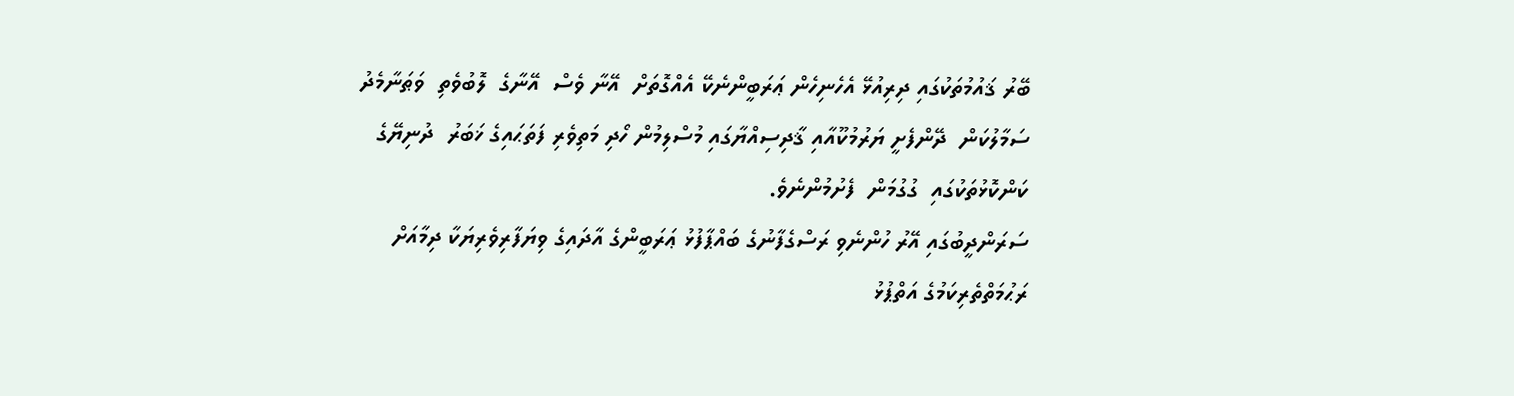ބޭރު ޤައުމުތަކުގައި ދިރިއުޅޭ އެހެނިހެން ޢަރަބީންނެކޭ އެއްގޮތަށް  އޭނާ ވެސް  އޭނާގެ  ލޮބުވެތި  ވަޠަނާމެދު  ސަމާލުކަން  ދޭންފެށީ ޔަރުމުކޫއާއި ޤާދިސިއްޔާގައި މުސްލިމުން ހޯދި މަތިވެރި ފަތަޙައިގެ ޚަބަރު  ދުނިޔޭގެ ކަންކޮޅުތަކުގައި  ގުގުމަން  ފެށުމުންނެވެ.
ސަރަންދީބުގައި އޭރު ހުންނެވި ރަސްގެފާނުގެ ބައްޕާފުޅު ޢަރަބީންގެ އާދައިގެ ވިޔަފާރިވެރިޔަކާ ދިމާއަށް ރަޙުމަތްތެރިކަމުގެ އަތްޕުޅު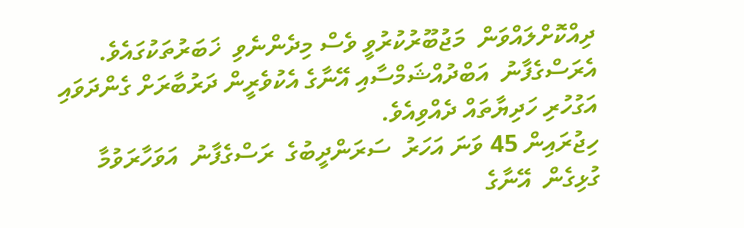ދިއްކޮށްލައްވަން  މަޖުބޫރުކުރުވީ ވެސް މިދެންނެވި  ޚަބަރުތަކުގައެވެ. އެރަސްގެފާނު  އަބްދުއްޝަމްސާއި އޭނާގެ އެކުވެރީން ދަރުބާރަށް ގެންދަވައި އަގުހުރި ހަދިޔާތައް ދެއްވިއެވެ.
ހިޖުރައިން 45 ވަނަ އަހަރު  ސަރަންދީބުގެ  ރަސްގެފާނު  އަވަހާރަވުމާ ގުޅިގެން  އޭނާގެ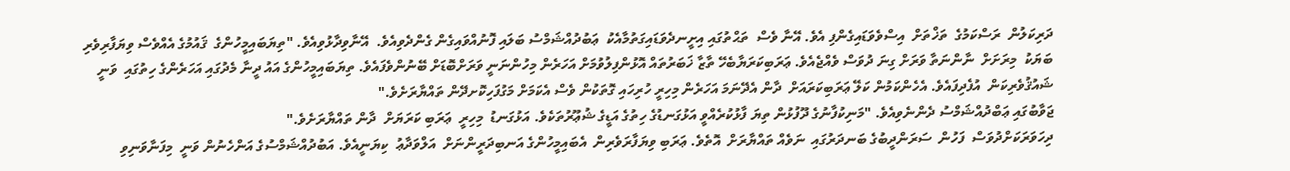ދަރިކަލުން  ރަސްކަމުގެ  ތަޚްތަށް  އިސްވެވަޑައިގެންފި އެވެ. އޭނާ ވެސް  ތަޙްތުގައި އިށީނދެވަޑައިގަތުމާއެކު  ޢަބުދުއްޝަމްސު ބަލައި ފޮނުއްވައިގެން ގެންދެވިއެވެ.  އޭނާވިދާޅުވިއެވެ. "ތިޔަބައިމީހުންގެ  ޤައުމުގެ އެއްވެސް ވިޔަފާރިވެރި ބަޔަކު  މިރަށަށް  ނާންނަތާ ވަރަށް ގިނަ ދުވަސް ވެއްޖެއެވެ. ޢަރަބިކަރަޔާބެހޭ ތާޒާ ޚަބަރުތައް އޮޅުންފިލުވުމަށް އަހަރެން މިހުންނަނީ ވަރަށްބޮޑަށް ބޭނުންވެފައެވެ. ތިޔަބައިމީހުންގެ އައު ދީނާ މެދުގައި އަހަރެންގެ ހިތުގައި  ވަނީ ޝައުޤުވެރިކަން  އުފެދިފައެވެ. އެހެންކަމުން ކަލޭ ޢަރަބިކަރައަށް  ދާން އެދޭނަމަ އަހަރެން މިހިރީ ހުރިހައި ގޮތަކުން ވެސް އެކަމަށް މަގުފަހިކޮށދޭން ތައްޔާރަށެވެ."
ޖަވާބުގައި ޢަބްދުއްޝަމްސު ދެންނެވިއެވެ. "މަނިކުފާނުގެ ދޫފުޅުން ތިޔަ ފާޅުކުރެއްވީ އަޅުގަނޑުގެ ހިތުގެ އަޑީގެ ޝުޢޫރުތަކެވެ. އަޅުގަނޑު  މިހިރީ  ޢަރަބި ކަރަޔަށް  ދާން ތައްޔާރަށެވެ."
ދިހަވަރަކަށްދުވަސް  ފަހުން  ސަރަންދީބުގެ ބަނދަރުގައި  ނަވެއް ތައްޔާރަށް  އޮތެވެ. ޢަރަބި ވިޔަފާރަވެރިން  އެބައިމީހުންގެ އަނބިދަރީންނަށް  އަލްވަދާޢު  ކިޔަނީއެވެ. އަބުދުއްޝަމްސުގެ އަންހެނުން ވަނީ  މިފަނާވަނިވި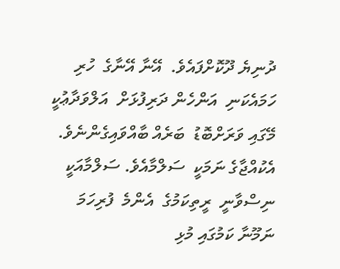ދުނިޔެ ދޫކޮށްފައެވެ.  އޭނާ އޭނާގެ  ހުރި ހަމައެކަނި  އަންހެން ދަރިފުޅަށް  އަލްވަދާޢުކީ މޭގައި ވަރަށްބޮޑު  ބަރެއް ބާއްވައިގެންނެވެ. އެކުއްޖާގެ ނަމަކީ  ސަލްމާއެވެ. ސަލްމާއަކީ  ނިސްވާނީ  ރީތިކަމުގެ  އެންމެ  ފުރިހަމަ  ނަމޫނާ ކަމުގައި މުޅި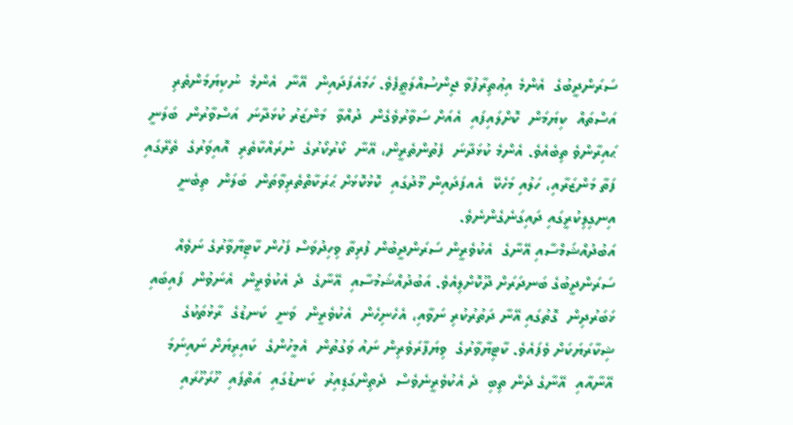ސަރަންދީބުގެ  އެންމެ އިޢުތިރާފުވާ ޖިންސުއްލަޠީފެވެ. ހަމައެފަދައިން  އޭނާ  އެންމެ  ނުކިޔަމަންތެރި  އަސްތައް  ކިޔަމަން  ކޮށްލައިފައި  އެއަށް ސަވާރުވެގެން  ދުއްވާ  މަންޒަރު ކުޅަދާނަ  އަސްވާރުން  ބަލަނީ  ޙައިރާންވެ ތިބެއެވެ. އެންމެ ކުޅަދާނަ  ފެތުންތެރީން، އޭނާ  ކޯރުކޯރުގެ  ނުރައްކާތެރި  އޮއިވަރުގެ  ތެރޭގައި ފަތާ މަންޒަރާއި، ހަލުއި މަހެކޭ  އެއފަދައިން މޫދުގައި  ކޮޅުކޮޅަށް ޙަރަކާތްތެރިވާތަން  ބަލަން  ތިބެނީ  އިނގިލިކުރީގައި ދައިގަނެގެންނެވެ.
އަބުދުއްޝަމްސާއި އޭނާގެ  އެކުވެރީން ސަރަންދީބުން ފުރިތާ ވިހިދުވަސް ފަހުން ކާޓިޔާވާރުގެ ނަވެއް ސަރަންދީބުގެ ބަނދަރަށް ދޫކޮށްލިއެވެ. އަބުދުއްޝަމުސާއި  އޭނާގެ  ދެ އެކުވެރީން  އެނަވުން  ފައިބައި  ޚަބަރުދިން  ގޮތުގައި އޭނާ ދަތުރުކުރި ނަވާއި، އެހެނިހެން  އެކުވެރީން  ވަނީ  ކަނޑުގެ  ރާޅުތަކުގެ ޝިކާރަޔަކަށް ވެފައެވެ. ކާޓިޔާވާރުގެ  ވިޔަފާރަވެރިން ނައު ވަގުތުން  އެމީހުންގެ  ކައިރިޔަށް ނައިނަމަ  އޭނާއާއި  އޭނާގެ ދެން ތިބި  ދެ އެކުވެރީނެވެސް  ދެތިންގަޑިއިރު  ކަނޑުގައި  އަތްފައި  ހޫރަހޫރައި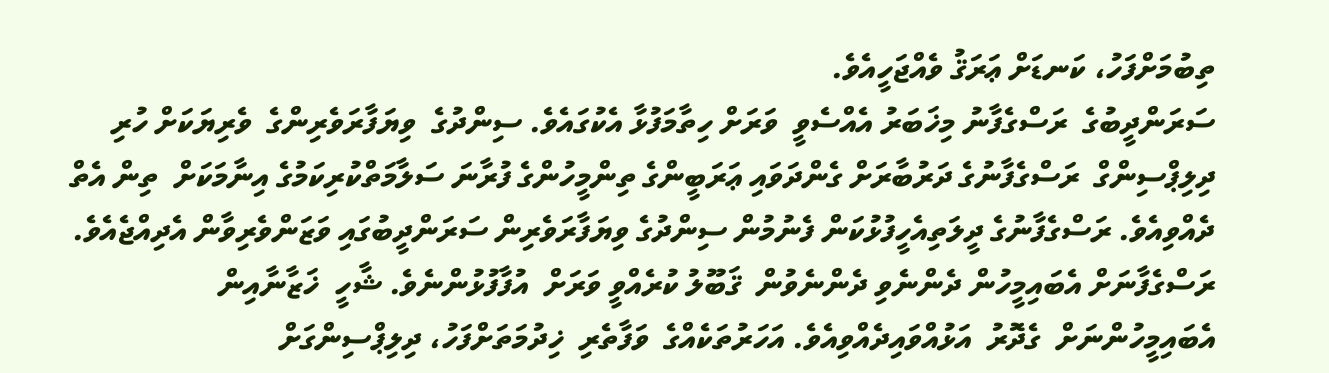ތިބުމަށްފަހު، ކަނޑަށް ޢަރަޤު ވެއްޖަހީއެވެ.
ސަރަންދީބުގެ  ރަސްގެފާނު މިޚަބަރު އެއްސެވީ  ވަރަށް ހިތާމަފުޅާ އެކުގައެވެ. ސިންދުގެ  ވިޔަފާރަވެރިންގެ  ވެރިޔަކަށް ހުރި ދިލިޕްސިންގް  ރަސްގެފާނުގެ ދަރުބާރަށް ގެންދަވައި ޢަރަބީންގެ ތިންމީހުންގެ ފުރާނަ ސަލާމަތްކުރިކަމުގެ އިނާމަކަށް  ތިން އެތް ދެއްވިއެވެ. ރަސްގެފާނުގެ ދީލަތިއެހީފުޅުކަން ފެނުމުން ސިންދުގެ ވިޔަފާރަވެރިން ސަރަންދީބުގައި ވަޒަންވެރިވާން އެދިއްޖެއެވެ.
ރަސްގެފާނަށް އެބައިމީހުން ދެންނެވި ދެންނެވުން  ޤަބޫލު ކުރެއްވީ ވަރަށް  އުފާފުޅުންނެވެ. ޝާހީ  ޚަޒާނާއިން  އެބައިމީހުންނަށް  ގެދޮރު  އަޅުއްވައިދެއްވިއެވެ. އަހަރުތަކެއްގެ  ވަފާތެރި  ޚިދުމަތަށްފަހު، ދިލިޕްސިންގަށް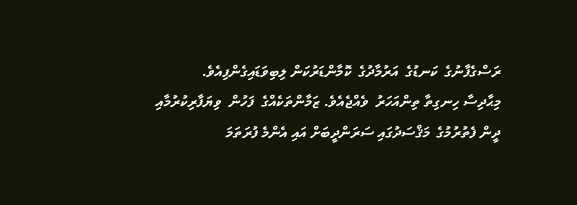ރަސްގެފާނުގެ  ކަނޑުގެ  އަރުމާދުގެ  ކޮމާންޑަރުކަން ލިބިވަޑައިގެންފިއެވެ.
މިޙާދިސާ ހިނގިތާ ތިންއަހަރު  ވެއްޖެއެވެ. ޒަމާންތަކެއްގެ  ފަހުން  ވިޔަފާރިކުރުމާއި  ދީން ފެތުރުމުގެ  މަޤްސަދުގައި ސަރަންދީބަށް އައި އެންމެ ފުރަތަމަ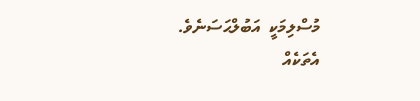މުސްލިމަކީ  އަބުލްޙަސަނެވެ.
އެތަކެއް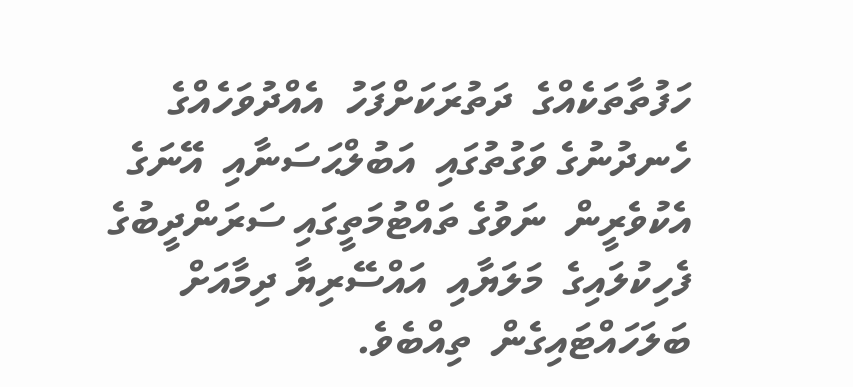ހަފުތާތަކެއްގެ  ދަތުރަކަށްފަހު  އެއްދުވަހެއްގެ  ހެނދުނުގެ ވަގުތުގައި  އަބުލްޙަސަނާއި  އޭނަގެ އެކުވެރީން  ނަވުގެ ތައްޓުމަތީގައި ސަރަންދީބުގެ ފެހިކުލައިގެ  މަލަޔާއި  އައްސޭރިޔާ ދިމާއަށް  ބަލަހައްޓައިގެން  ތިއްބެވެ.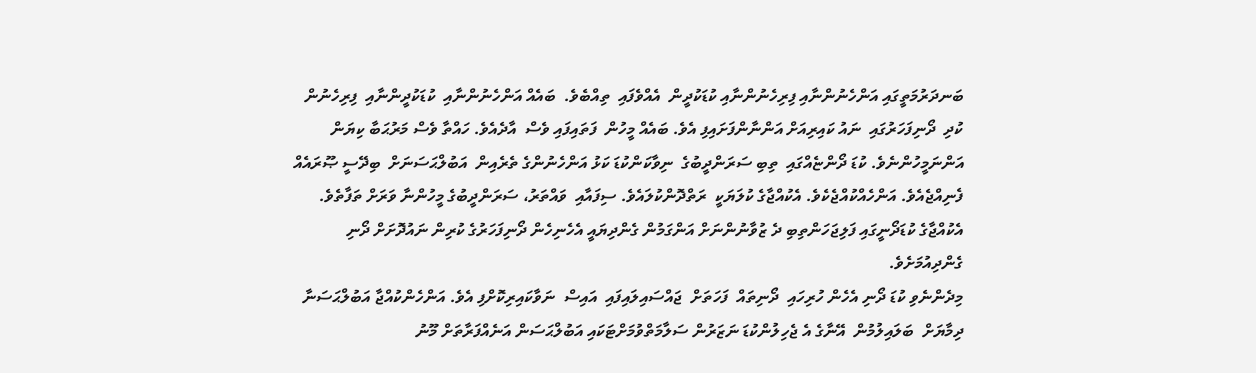ބަނދަރުމަތީގައި އަންހެނުންނާއި ފިރިހެނުންނާއި ކުޑަކުދީން  އެއްވެފައި  ތިއްބެވެ.  ބައެއް އަންހެނުންނާއި  ކުޑަކުދީންނާއި  ފިރިހެނުން  ކުދި  ދޯނިފަހަރުގައި  ނައު ކައިރިއަށް އަންނާންފަށައިފި އެވެ. ބައެއް މީހުން  ފަތައިފައި ވެސް  އާދެއެވެ. ހައްތާ ވެސް މަރުޙަބާ ކިޔަން އަންނަމީހުންނެވެ. ކުޑަ ދޯންޏެއްގައި  ތިބި ސަރަންދީބުގެ  ނިވާކަންކުޑަ ކަޅު އަންހެނުންގެ ތެރެއިން  އަބުލްޙަސަނަށް  ބިދޭސީ ޞޫރައެއް ފެނިއްޖެއެވެ. އަންހެއްކުއްޖެކެވެ. އެކުއްޖާގެ ކުލަޔަކީ  ރަތްދޮންކުލައެވެ. ސިފައާއި  ވައްތަރު، ސަރަންދީބުގެ މީހުންނާ ވަރަށް ތަފާތެވެ. އެކުއްޖާގެ ކުޑަދޯނީގައި ފަލިޖަހަންތިބި ދެ ޒުވާނުންނަށް އަންގަމުން ގެންދިޔައީ އެހެނިހެން ދޯނިފަހަރުގެ ކުރިން ނައުދޮށަށް ދޯނި ގެންދިއުމަށެވެ.
މިދެންނެވި ކުޑަ ދޯނި އެހެން ހުރިހައި  ދޯނިތައް  ފަހަތަށް  ޖައްސައިލައިފައި  އައިސް  ނަވާކައިރިކޮށްފި އެވެ. އަންހެންކުއްޖާ އަބުލްޙަސަނާ ދިމާޔަށް  ބަލައިލުމުން  އޭނާގެ އެ ޖެހިލުންކުޑަ ނަޒަރުން ސަލާމަތްވުމަށްޓަކައި އަބުލްޙަސަން އަނެއްފަރާތަށް މޫނު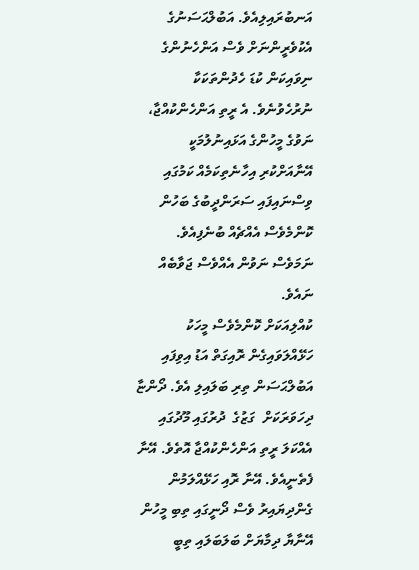އަނބުރައިލިއެވެ. އަބުލްޙަސަނުގެ އެކުވެރީންނަށް ވެސް އަންހެނުންގެ ނިވައިކަން ކުޑަ ހެދުންތަކަކާ ނުރުހެވުނެވެ. އެ ރީތި އަންހެންކުއްޖާ، ނަވުގެ މީހުންގެ އަޅައިނުލުމަކީ އޭނާއަށްކުރި އިހާނެތިކަމެއް ކަމުގައި ވިސްނައިފައި ސަރަންދީބުގެ ބަހުން  ކޮންމެވެސް އެއްޗެއް ބުނެފިއެވެ. ނަމަވެސް ނަވުން އެއްވެސް ޖަވާބެއް ނައެވެ.
ކުއްލިއަކަށް ކޮންމެވެސް މީހަކު  ހަޅޭއްލަވައިގެން ރޮއިގަތް އަޑު އިވިފައި އަބުލްޙަސަން ތިރި ބަލައިލި އެވެ. ދޯންޏާ ދިހަވަރަކަށް  ގަޒުގެ  ދުރުގައި މޫދުގައި އެއްކަލަ ރީތި އަންހެންކުއްޖާ އޮތެވެ. އޭނާ ފެތެނީއެވެ. އޭނާ ރޮއި ހަޅޭއްލަމުން ގެންދިޔައިރު ވެސް ދޯނީގައި ތިބި މީހުން އޭނާޔާ ދިމާޔަށް ބަލަބަލައި ތިބީ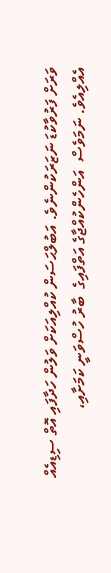ވަރަށް ފަރުވާކުޑަ ނަޒަރަކުންނެވެ. އަބުލްޙަސަން ކުއްލިއަކަށް ވަލުން ހަދާފައި އޮތް ސިޑިއެއް އެއްލިއެވެ. ނަމަވެސް  އަންހެންކުއްޖާގެ އަތްފައިގެ  ބާރު ހުސްވަނީ ކަމަށާއި،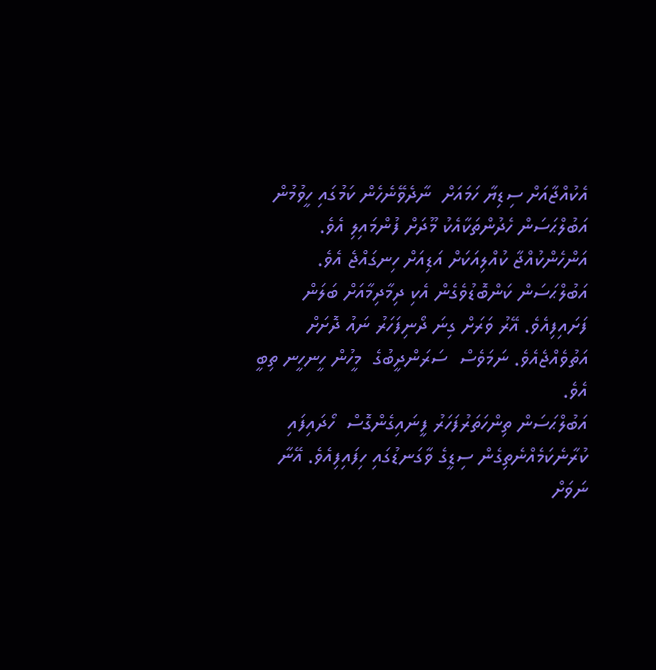އެކުއްޖާއަށް ސިޑިޔާ ހަމައަށް  ނާދެވޭނެހެން ކަމުގައި ހީވުމުން އަބުލްޙަސަން ހެދުންތަކާއެކު މޫދަށް ފުންމައިލި އެވެ. އަންހެންކުއްޖާ ކުއްލިއަކަށް އަޑިއަށް ހިނގައްޖެ އެވެ. އަބުލްޙަސަން ކަންބޮޑުވެގެން އެކި ދިމާދިމާއަށް ބަލަން ފަށައިފިއެވެ. އޭރު ވަރަށް ގިނަ ދޯނިފަހަރު ނައު ދޮށަށް އަތުވެއްޖެއެވެ. ނަމަވެސް  ސަރަންދީބުގެ  މީހުން ހީނހީނ ތިބީ އެވެ.
އަބުލްޙަސަން ތިންހަތަރުފަހަރު ފީނައިގެންގޮސް  ހޯދައިފައި ކުރާނެކަމެއްނެތިގެން ސިޑީގެ ވާގަނޑުގައި ހިފައިފިއެވެ. އޭނާ ނަވަށް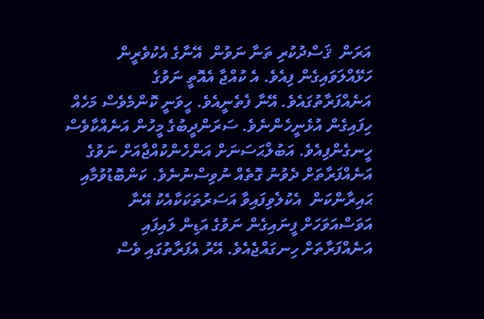އަރަން  ޤަސްދުކުރި ތަނާ ނަވުން  އޭނާގެ އެކުވެރީން ހަޅޭއްލަވައިގެން ފިއެވެ. އެ ކުއްޖާ އެއޮތީ ނަވުގެ އަނެއްފަރާތުގައެވެ. އޭނާ ފެތެނީއެވެ. ހީވަނީ ކޮންމެވެސް މަހެއް ހިފައިގެން އުޅެނީހެންނެވެ. ސަރަންދީބުގެ މީހުން އަނެއްކާވެސް ހީނގެންފިއެވެ. އަބުލްޙަސަނަށް އަންހެންކުއްޖާއަށް ނަވުގެ އަނެއްފަރާތަށް ދެވުނު ގޮތެއް ނުވިސްނުނެވެ. ކަންބޮޑުވުމާއި ޙައިރާންކަން  އެކުލެވިފައިވާ އަސަރުތަކަކާއެކު އޭނާ އަވަސްއަވަހަށް ފީނައިގެން ނަވުގެ އަޑިން ލައިފައި  އަނެއްފަރާތަށް ހިނގައްޖެއެވެ. އޭރު އެފަރާތުގައި ވެސް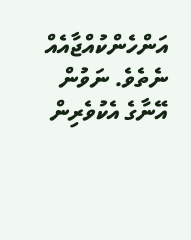އަންހެންކުއްޖާއެއް ނެތެވެ. ނަވުން އޭނާގެ އެކުވެރިން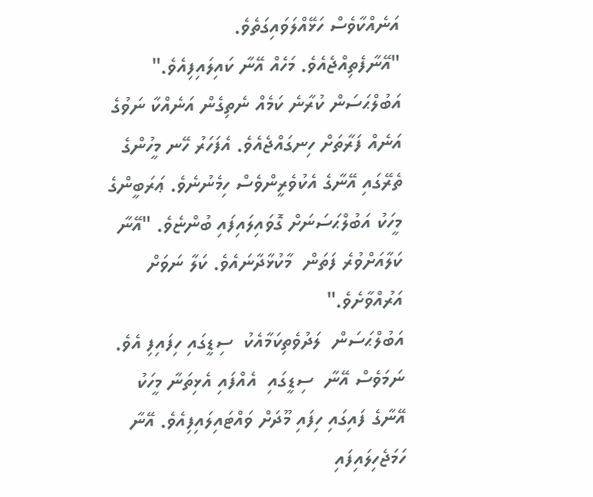އަނެއްކާވެސް ހަޅޭއްލަވައިގަތެވެ.
"އޭނާފެތިއްޖެއެވެ. މަހެއް އޭނާ ކައިލައިފިއެވެ."
އަބުލްޙަސަން ކުރާނެ ކަމެއް ނެތިގެން އަނެއްކާ ނަވުގެ އަނެއް ފަރާތަށް ހިނގައްޖެއެވެ. އެފަހަރު ހޭނ މީހުންގެ ތެރޭގައި އޭނާގެ އެކުވެރީންވެސް ހިމެނުނެވެ. ޢަރަބީންގެ މީހަކު އަބުލްޙަސަނަށް ގޮވައިލައިފައި ބުންޏެވެ. "އޭނާ ކަލާއަށްވުރެ ފަތަން  މާކުޅާދާނައެވެ. ކަލާ ނަވަށް އަރުއްވާށެވެ."
އަބުލްޙަސަން  ލަދުވެތިކަމާއެކު  ސިޑީގައި ހިފައިފި އެވެ. ނަމަވެސް އޭނާ  ސިޑީގައި  އެއްފައި އެޅިތަނާ މީހަކު އޭނާގެ ފައިގައި ހިފައި މޫދަށް ވައްޓައިލައިފިއެވެ. އޭނާ ހަމަޖެހިލައިފައި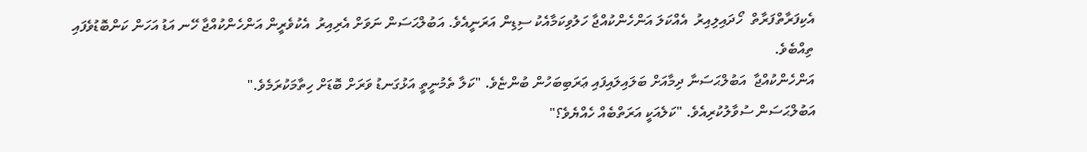އެކިފަރާތްފަރާތް  ހޯދައިލިއިރު  އެއްކަލަ އަންހެންކުއްޖާ ހަލުވިކަމާއެކު ސިޑިން އަރަނީއެވެ. އަބުލްޙަސަން ނަވަށް އެރިއިރު  އެކުވެރީން އަންހެންކުއްޖާ ހޭނ އަޑު އަހަން ކަންބޮޑުވެފައި ތިއްބެވެ.
އަންހެންކުއްޖާ  އަބުލްޙަސަނާ ދިމާއަށް ބަލައިލައިފައި ޢަރަބިބަހުން ބުންޏެވެ. "ކަލާ ތެމުނީތީ އަޅުގަނޑު ވަރަށް ބޮޑަށް ހިތާމަކުރަމެވެ."
އަބުލްޙަސަން ސުވާލުކުރިއެވެ. "ކަލެއަކީ އަރަތްބެއް ހެއްޔެވެ؟"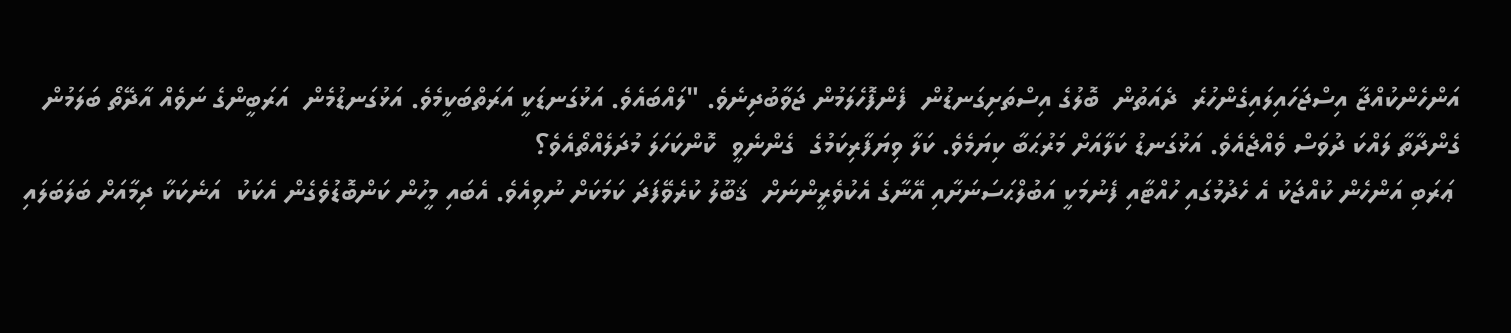އަންހެންކުއްޖާ އިސްޖަހައިލައިގެންހުރެ  ދެއަތުން  ބޮލުގެ އިސްތަށިގަނޑުން  ފެންފޮހެލަމުން ޖަވާބުދިނެވެ. "ލައްބައެވެ. އަޅުގަނޑަކީ އަރަތްބަކީމެވެ. އަޅުގަނޑުމެން  އަރަބީންގެ ނަވެއް އާދޭތޯ ބަލަމުން ގެންދާތާ ލައްކަ ދުވަސް ވެއްޖެއެވެ. އަޅުގަނޑު ކަލާއަށް މަރުޙަބާ ކިޔަމެވެ. ކަލާ ވިޔަފާރިކަމުގެ  ގެންނެވީ  ކޮންކަހަލަ މުދަލެއްތޯއެވެ؟
 ޢަރަބި އަންހެން ކުއްޖަކު އެ ހެދުމުގައި ހުއްޓާއި ފެނުމަކީ އަބުލްޙަސަނަށާއި އޭނާގެ އެކުވެރީންނަށް  ޤަބޫލު ކުރެވޭފަދަ ކަމަކަށް ނުވިއެވެ. އެބައި މީހުން ކަންބޮޑުވެގެން އެކަކު  އަނެކަކާ ދިމާއަށް ބަލަބަލައި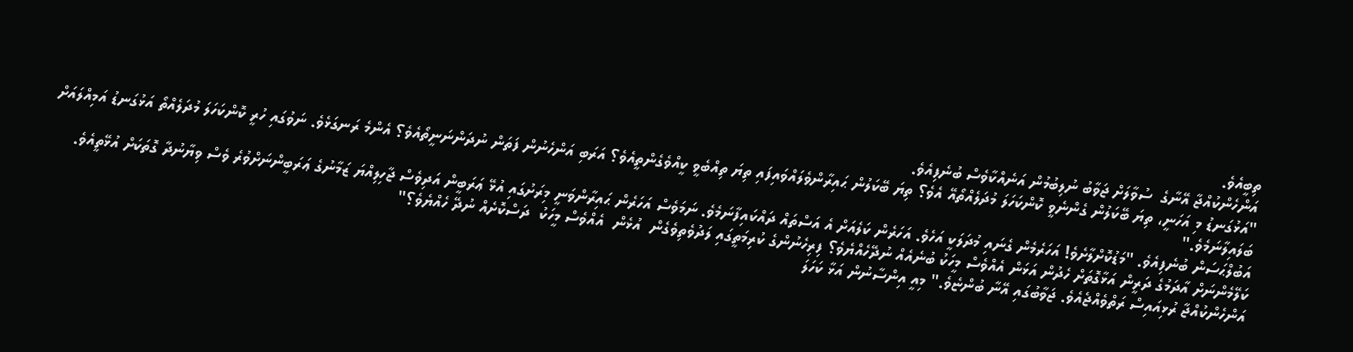ތިބީއެވެ.
އަންހެންކުއްޖާ އޭނާގެ  ސުވާލަށް ޖަވާބު ނުލިބުމުން އަނެއްކާވެސް ބުނެފިއެވެ.
"އަޅުގަނޑު މި އަހަނީ، ތިޔަ ބޭކަލުން ގެންނެވީ ކޮންކަހަލަ މުދަލެއްތޯއޭ އެވެ؟ ތިޔަ ބޭކަލުން ޙައިރާންވެލައްވައިފައި ތިޔަ ތިއްބެވީ ކީއްވެގެންތީއެވެ؟ އަރަބި އަންހެނުން ފަތަން ނުދަންނަނީތޯއެވެ؟ އެންމެ ރަނގަޅެވެ. ނަވުގައި ހުރީ ކޮންކަހަލަ މުދަލެއްތޯ އަޅުގަނޑު އަމިއްލައަށް ބަލައިލާނަމެވެ."
އަބުލްޙަސަން ބުނެފިއެވެ. "މަޑުކޮށްލާށެވެ! އަހަރެމެން ގެނައި މުދަލަކީ އަހެވެ. އަހަރެން ކަލެއަށް އެ އަސްތައް ދައްކައިފާނަމެވެ. ނަމަވެސް އަހަރެން ޙައިރާންވަނީ މިރަށުގައި އުޅޭ ޢަރަބީން އަދިވެސް ޖާހިލިއްޔަ ޒަމާނުގެ ޢަރަބީންނަށްވުރެ ވެސް ވިޔާނުދާ ގޮތަކަށް އުޅޭތީއެވެ. ކަލޭމެންނަށް އާދަމުގެ ދަރީން އަޅާގޮތަށް ހެދުން އަޅަން އެއްވެސް މީހަކު ބުނެއެއް ނުދޭހެއްޔެވެ؟ ފިރިހެނުންގެ ކުރިމަތީގައި ލަދުވެތިވެގެން  އުޅެން  އެއްވެސް މީހަކު  ދަސްކޮށެއް ނުދޭ ހެއްޔެވެ؟"
އަންހެންކުއްޖާ ރުޅިއައިސް ރަތްވެއްޖެއެވެ. ޖަވާބުގައި އޭނާ ބުންޏެވެ." މިއީ އިންސާނުން އަޅާ ކަހަލަ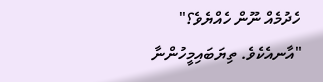ހެދުމެއް ނޫން ހެއްޔެވެ؟"
"އާނއެކެވެ. ތިޔަބައިމީހުންނާ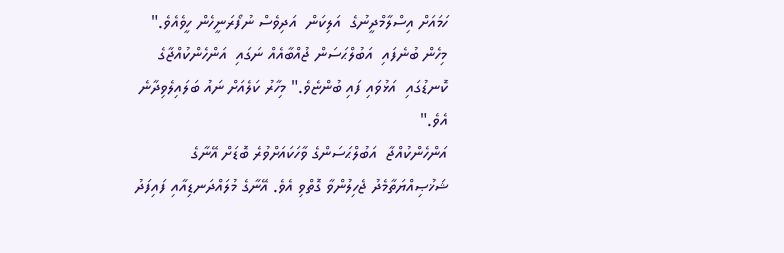ހަމައަށް އިސްލާމްދީނުގެ  އަލިކަން  އަދިވެސް ނުފޯރަނީހެން ހީވެއެވެ."
މިހެން ބުނެފައި  އަބުލްޙަސަން ޖުއްބާއެއް ނަގައި  އަންހެންކުއްޖާގެ ކޮނޑުގައި  އަޅުވައި ފައި ބުންޏެވެ." މިހާރު ކަލެއަށް ނައު ބަލައިލެވިދާނެ އެވެ."
އަންހެންކުއްޖާ  އަބުލްޙަސަންގެ ވާހަކައަށްވުރެ ބޮޑަށް އޭނާގެ ޝަޚުޞިއްޔަތާމެދު ޖެހިލުންވާ ގޮތްވި އެވެ. އޭނާގެ މުލައްދަނޑިއާއި ފައިފަދު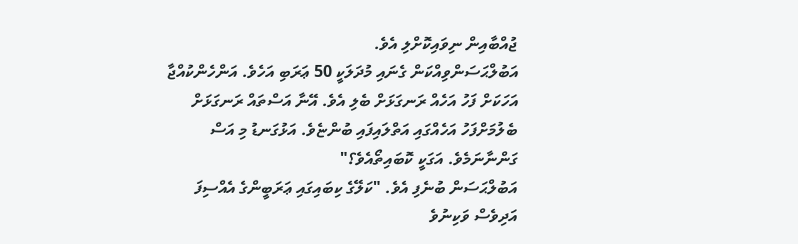ޖުއްބާއިން ނިވައިކޮށްލި އެވެ.
އަބުލްޙަސަންވިއްކަން ގެނައި މުދަލަކީ 50 ޢަރަބި އަހެވެ. އަންހެންކުއްޖާ އަހަކަށް ފަހު އަހެއް ރަނގަޅަށް ބެލި އެވެ. އޭނާ އަސްތައް ރަނގަޅަށް ބެލުމަށްފަހު އަހެއްގައި އަތްލައިފައި ބުންޏެވެ. އަޅުގަނޑު މި އަސް ގަންނާނަމެވެ. އަގަކީ ކޮބައިތޯއެވެ؟"
އަބުލްޙަސަން ބުނެފި އެވެ. "ކަލޭގެ ކިބައިގައި ޢަރަބީންގެ އެއްސިފަ އަދިވެސް ވަކިނުވެ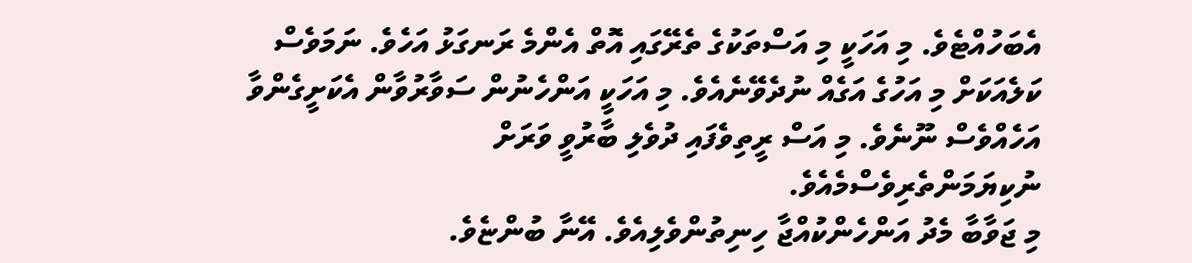އެބަހުއްޓެވެ. މި އަހަކީ މި އަސްތަކުގެ ތެރޭގައި އޮތް އެންމެ ރަނގަޅު އަހެވެ. ނަމަވެސް ކަލެއަކަށް މި އަހުގެ އަގެއް ނުދެވޭނެއެވެ. މި އަހަކީ އަންހެނުން ސަވާރުވާން އެކަށީގެންވާ އަހެއްވެސް ނޫނެވެ. މި އަސް ރީތިވެފައި ދުވެލި ބާރުވީ ވަރަށް ނުކިޔަމަންތެރިވެސްމެއެވެ.
މި ޖަވާބާ މެދު އަންހެންކުއްޖާ ހިނިތުންވެލިއެވެ. އޭނާ ބުންޏެވެ.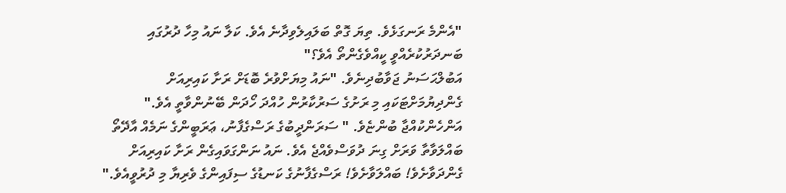"އެންމެ ރަނގަޅެވެ. ތިޔަ ގޮތް ބަލައިލެވިދާނެ އެވެ. ކަލާ ނައު މިހާ ދުރުގައި ބަނދަރުކުރެއްވީ ކީއްވެގެންތޯ އެވެ؟"
އަބުލްޙަސަނު ޖަވާބުދިނެވެ. "ނައު މިޔަށްވުރެ ބޮޑަށް ރަށާ ކައިރިއަށް ގެންދިޔުމަށްޓަކައި މި ރަށުގެ ސަރުކާރުން ހުއްދަ ހޯދަން ބޭނުންވާތީ އެވެ."
އަންހެންކުއްޖާ ބުންޏެވެ. " ސަރަންދީބުގެ ރަސްގެފާނު، ޢަރަބީންގެ ނަމެއް އާދޭތޯ ބައްލަވާތާ ވަރަށް ގިނަ ދުވަސްވެއްޖެ އެވެ. ނައު ނަންގަވައިގެން ރަށާ ކައިރިއަށް ގެންދަވާށެވެ! ބައްލަވާށެވެ! ރަސްގެފާނުގެ ކަނޑުގެ ސިފައިންގެ ވެރިޔާ މި ދުރުވީއެވެ."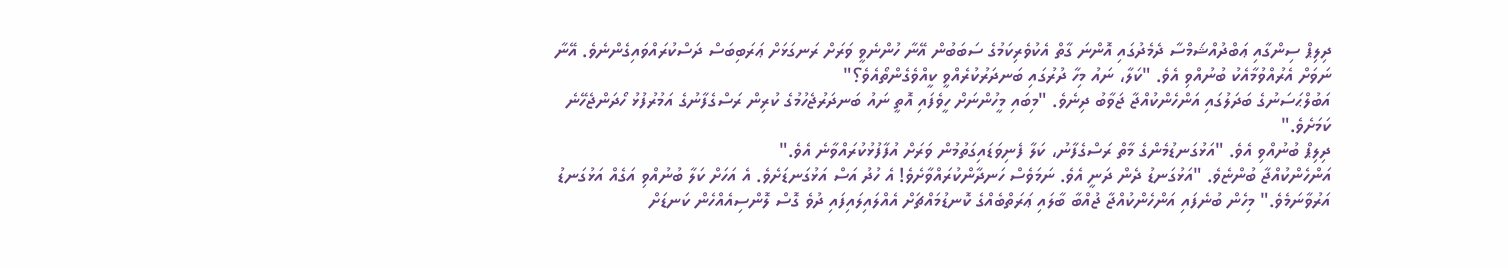ދިލިޕް ސިންގާއި ޢަބްދުއްޝަމްސާ ދެމެދުގައި އޮންނަ ގާތް އެކުވެރިކަމުގެ ސަބަބުން އޭނާ ހުންނެވީ ވަރަށް ރަނގަޅަށް ޢަރަބިބަސް ދަސްކުރައްވައިގެންނެވެ. އޭނާ ނަވަށް އެރުއްވުމާއެކު ބުނުއްވި އެވެ. "ކަލާ، ނައު މިހާ ދުރުގައި ބަނދަރުކުރެއްވީ ކީއްވެގެންތޯއެވެ؟"
އަބުލްޙަސަނުގެ ބަދަލުގައި އަންހެންކުއްޖާ ޖަވާބު ދިނެވެ. "މިބައި މީހުންނަށް ހީވެފައި އޮތީ ނައު ބަނދަރުޖެހުމުގެ ކުރިން ރަސްގެފާނުގެ އަމުރުފުޅު ހޯދަންޖެހޭނެ ކަމަށެވެ."
ދިލިޕް ބުނުއްވި އެވެ. "އަޅުގަނޑުމެންގެ މާތް ރަސްގެފާނު، ކަލާ ފެނިވަޑައިގަތުމުން ވަރަށް އުފާފުޅުކުރައްވާނެ އެވެ."
އަންހެންކުއްޖާ ބުންޏެވެ. "އަޅުގަނޑު ދެން ދަނީ އެވެ. ނަމަވެސް ހަނދާންކުރައްވާށެވެ! އެ ހުދު އަސް އަޅުގަނޑަށެވެ. އެ އަހަށް ކަލާ ބުނުއްވި އަގެއް އަޅުގަނޑު އަރުވާނަމެވެ." މިހެން ބުނެފައި އަންހެންކުއްޖާ ޖުއްބާ ބާލައި ޢަރަތްބެއްގެ ކޮނޑުމައްޗަށް އެއްލައިލައިފައި ދުވެ ގޮސް ލޮންސިއެއްހެން ކަނޑަށް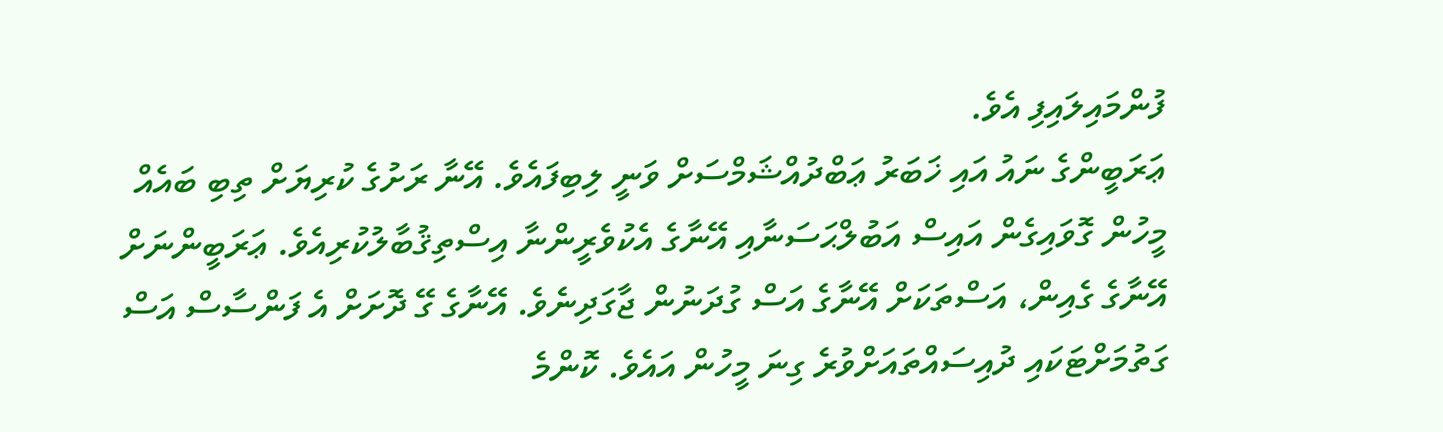ފުންމައިލައިފި އެވެ.
ޢަރަބީންގެ ނައު އައި ޚަބަރު ޢަބްދުއްޝަމްސަށް ވަނީ ލިބިފައެވެ. އޭނާ ރަށުގެ ކުރިޔަށް ތިބި ބައެއް މީހުން ގޮވައިގެން އައިސް އަބުލްޙަސަނާއި އޭނާގެ އެކުވެރީންނާ އިސްތިޤުބާލުކުރިއެވެ. ޢަރަބީންނަށް އޭނާގެ ގެއިން، އަސްތަކަށް އޭނާގެ އަސް ގުދަނުން ޖާގަދިނެވެ. އޭނާގެ ގޭ ދޮށަށް އެ ފަންސާސް އަސް ގަތުމަށްޓަކައި ދުއިސައްތައަށްވުރެ ގިނަ މީހުން އައެވެ. ކޮންމެ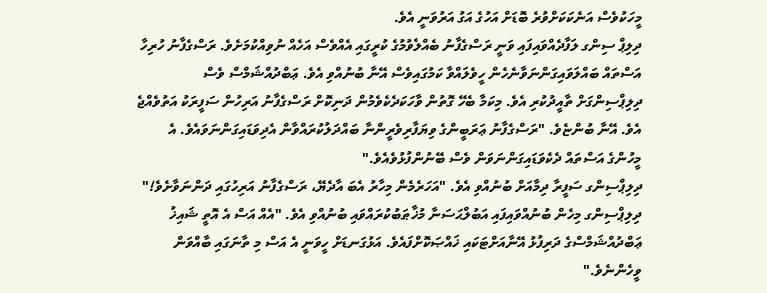މީހަކުވެސް އަނެކަކަށްވުރެ ބޮޑަށް އަހުގެ އަގު އަރުވަނީ އެވެ.
ދިލިޕް ސިންގ ލަފާދެއްވައިފައި ވަނީ ރަސްގެފާނު ބެއްލެވުމުގެ ކުރީގައި އެއްވެސް އަހެއް ނުވިއްކުމަށެވެ. ރަސްގެފާނު ހުރިހާ އަސްތައް ބައްލަވައިގަންނަވާނެހެން ހީވެލައްވާ ކަމުގައިވެސް އޭނާ ބުނުއްވި އެވެ. ޢަބްދުއްޝަމްސް ވެސް ދިލިޕްސިންގަށް ތާއީދުކުރި އެވެ. މިކަމާ ބެހޭ ގޮތުން ވާހަކަދެކެވެމުން ދަނިކޮށް ރަސްގެފާނު އަރިހުން ސަފީރަކު އަތުވެއްޖެ އެވެ. އޭނާ ބުންޏެވެ. "ރަސްގެފާނު ޢަރަބީންގެ ވިޔަފާރިވެރީންނާ ބައްދަލުކުރައްވާން އެދިވަޑައިގަންނަވައެވެ. އެ މީހުންގެ އަސްތައް ދެކެވަޑައިގަންނަވަން ވެސް ބޭނުންފުޅުވެއެވެ."
ދިލިޕްސިންގ ސަފީރާ ދިމާއަށް ބުނުއްވި އެވެ. "އަހަރެމެން މިހާރު އެބަ އާދެޔޭ، ރަސްގެފާނު އަރިހުގައި ދަންނަވާށެވެ!"
ދިލިޕްސިންގ މިހެން ބުނުއްވައިފައި އަބުލްޙަސަނާ މުޚާޠަބުކުރައްވައި ބުނުއްވި އެވެ. "އެއް އަސް އެ އޮތީ ޝައިޚު ޢަބްދުއްޝަމްސްގެ ދަރިފުޅު އޭނާއަށްޓަކައި ޚައްޞަކޮށްފައެވެ. އަޅުގަނޑަށް ހީވަނީ އެ އަސް މި ތާނަގައި ބާއްވަން ވީހެންނެވެ."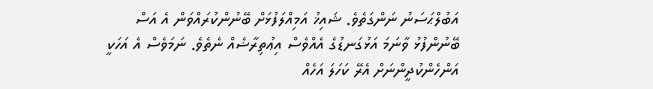އަބުލްޙަސަނު ނަންގަތެވެ. ޝައިޚު އަމިއްލަފުޅަށް ބޭނުންކުރައްވަން އެ އަސް ބޭނުންފުޅު ވާނަމަ އަޅުގަނޑުގެ އެއްވެސް އިޢުތިރާޟެއް ނެތެވެ. ނަމަވެސް އެ އަހަކީ އަންހެންކުދީންނަށް އެރޭ ކަހަލަ އަހެއް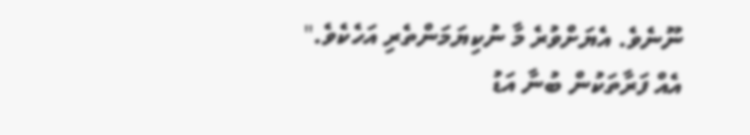ނޫނެވެ. އެޔަށްވުރެ މާ ނުކިޔަމަންތެރި އަހެކެވެ."
އެއް ފަރާތަކުން ބުނާ އަޑު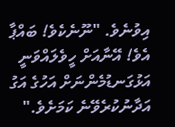އިވުނެވެ. "ނޫނެކެވެ! ބައްޕާ އެވެ! އޭނާއަށް ހީވެލައްވަނީ އަޅުގަނޑުމެންނަށް އަހުގެ އަގު އަދާނުކުރެވޭނެ ކަމަށެވެ."